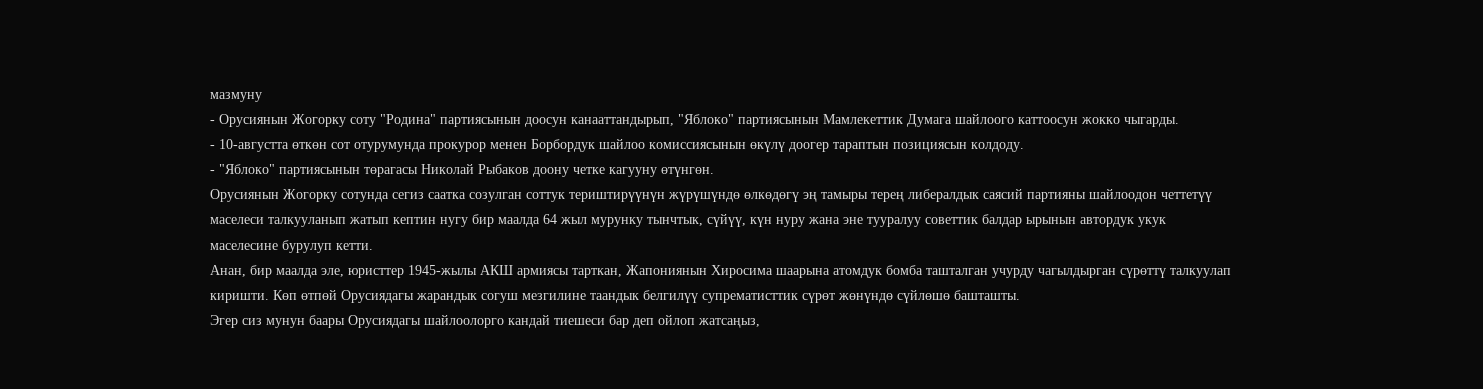мазмуну
- Орусиянын Жогорку соту "Родина" партиясынын доосун канааттандырып, "Яблоко" партиясынын Мамлекеттик Думага шайлоого каттоосун жокко чыгарды.
- 10-августта өткөн сот отурумунда прокурор менен Борбордук шайлоо комиссиясынын өкүлү доогер тараптын позициясын колдоду.
- "Яблоко" партиясынын төрагасы Николай Рыбаков доону четке кагууну өтүнгөн.
Орусиянын Жогорку сотунда сегиз саатка созулган соттук териштирүүнүн жүрүшүндө өлкөдөгү эң тамыры терең либералдык саясий партияны шайлоодон четтетүү маселеси талкууланып жатып кептин нугу бир маалда 64 жыл мурунку тынчтык, сүйүү, күн нуру жана эне тууралуу советтик балдар ырынын автордук укук маселесине бурулуп кетти.
Анан, бир маалда эле, юристтер 1945-жылы АКШ армиясы тарткан, Жапониянын Хиросима шаарына атомдук бомба ташталган учурду чагылдырган сүрөттү талкуулап киришти. Көп өтпөй Орусиядагы жарандык согуш мезгилине таандык белгилүү супрематисттик сүрөт жөнүндө сүйлөшө башташты.
Эгер сиз мунун баары Орусиядагы шайлоолорго кандай тиешеси бар деп ойлоп жатсаңыз,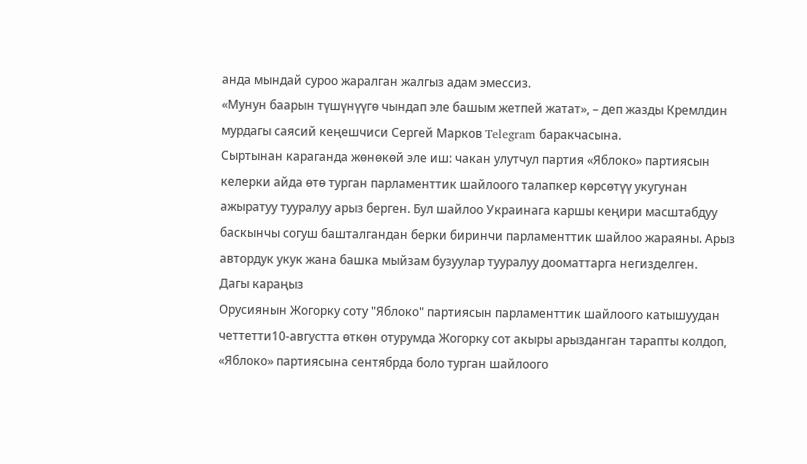анда мындай суроо жаралган жалгыз адам эмессиз.
«Мунун баарын түшүнүүгө чындап эле башым жетпей жатат», – деп жазды Кремлдин мурдагы саясий кеңешчиси Сергей Марков Telegram баракчасына.
Сыртынан караганда жөнөкөй эле иш: чакан улутчул партия «Яблоко» партиясын келерки айда өтө турган парламенттик шайлоого талапкер көрсөтүү укугунан ажыратуу тууралуу арыз берген. Бул шайлоо Украинага каршы кеңири масштабдуу баскынчы согуш башталгандан берки биринчи парламенттик шайлоо жараяны. Арыз автордук укук жана башка мыйзам бузуулар тууралуу дооматтарга негизделген.
Дагы караңыз
Орусиянын Жогорку соту "Яблоко" партиясын парламенттик шайлоого катышуудан четтетти10-августта өткөн отурумда Жогорку сот акыры арызданган тарапты колдоп, «Яблоко» партиясына сентябрда боло турган шайлоого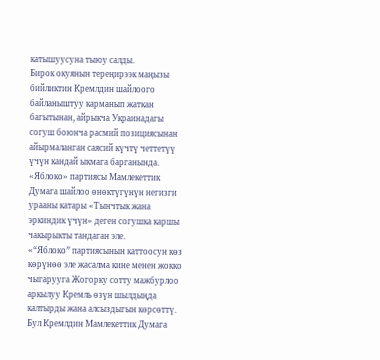катышуусуна тыюу салды.
Бирок окуянын тереңирээк маңызы бийликтин Кремлдин шайлоого байланыштуу карманып жаткан багытынан, айрыкча Украинадагы согуш боюнча расмий позициясынан айырмаланган саясий күчтү четтетүү үчүн кандай ыкмага барганында.
«Яблоко» партиясы Мамлекеттик Думага шайлоо өнөктүгүнүн негизги урааны катары «Тынчтык жана эркиндик үчүн» деген согушка каршы чакырыкты тандаган эле.
«“Яблоко” партиясынын каттоосун көз көрүнөө эле жасалма кине менен жокко чыгарууга Жогорку сотту мажбурлоо аркылуу Кремль өзүн шылдыңда калтырды жана алсыздыгын көрсөттү. Бул Кремлдин Мамлекеттик Думага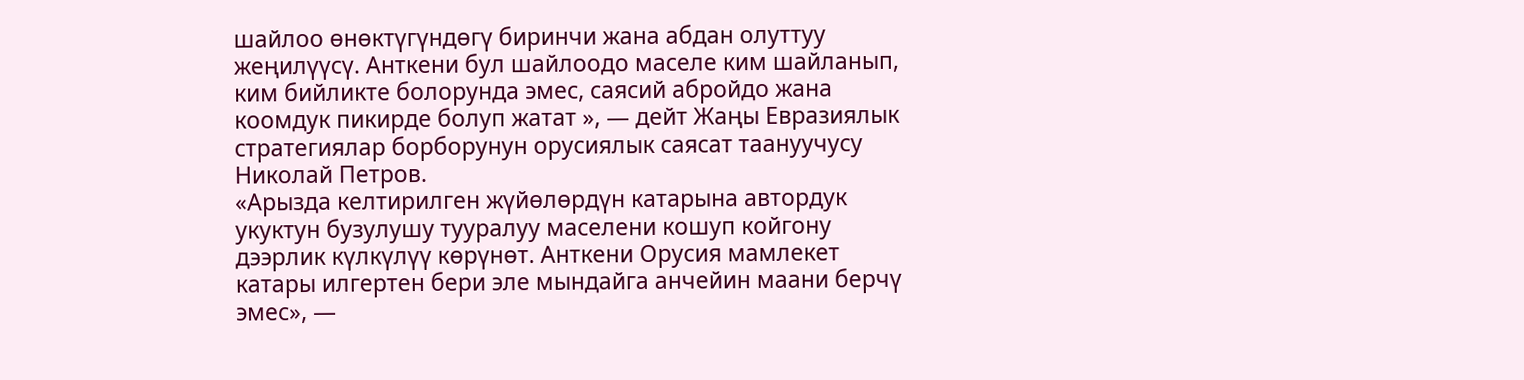шайлоо өнөктүгүндөгү биринчи жана абдан олуттуу жеңилүүсү. Анткени бул шайлоодо маселе ким шайланып, ким бийликте болорунда эмес, саясий абройдо жана коомдук пикирде болуп жатат », — дейт Жаңы Евразиялык стратегиялар борборунун орусиялык саясат таануучусу Николай Петров.
«Арызда келтирилген жүйөлөрдүн катарына автордук укуктун бузулушу тууралуу маселени кошуп койгону дээрлик күлкүлүү көрүнөт. Анткени Орусия мамлекет катары илгертен бери эле мындайга анчейин маани берчү эмес», —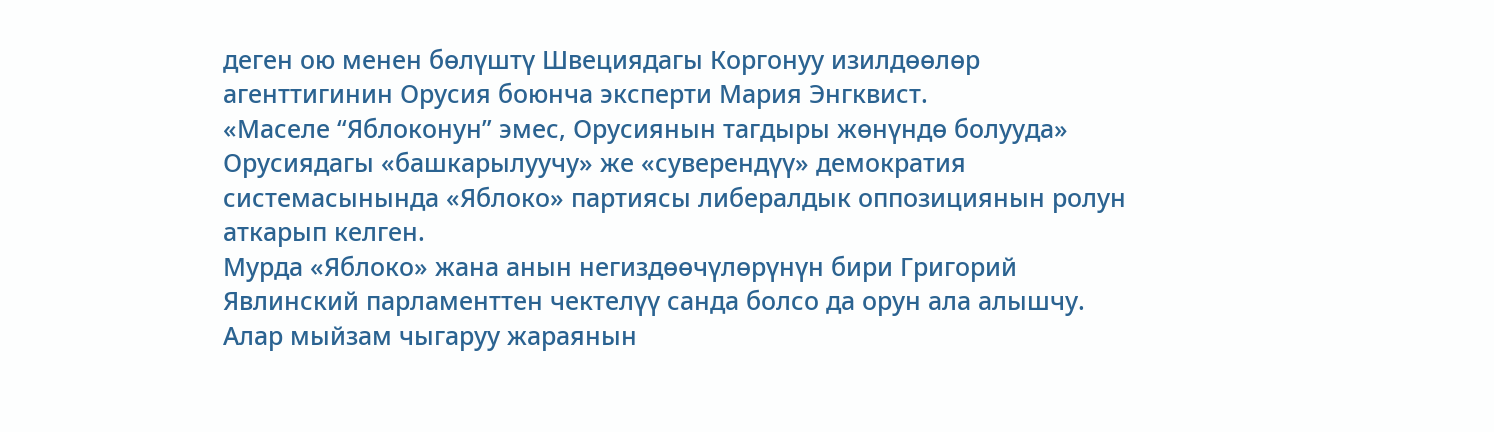деген ою менен бөлүштү Швециядагы Коргонуу изилдөөлөр агенттигинин Орусия боюнча эксперти Мария Энгквист.
«Маселе “Яблоконун” эмес, Орусиянын тагдыры жөнүндө болууда»
Орусиядагы «башкарылуучу» же «суверендүү» демократия системасынында «Яблоко» партиясы либералдык оппозициянын ролун аткарып келген.
Мурда «Яблоко» жана анын негиздөөчүлөрүнүн бири Григорий Явлинский парламенттен чектелүү санда болсо да орун ала алышчу. Алар мыйзам чыгаруу жараянын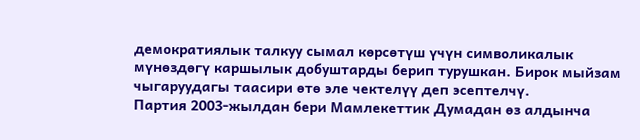демократиялык талкуу сымал көрсөтүш үчүн символикалык мүнөздөгү каршылык добуштарды берип турушкан. Бирок мыйзам чыгаруудагы таасири өтө эле чектелүү деп эсептелчү.
Партия 2003-жылдан бери Мамлекеттик Думадан өз алдынча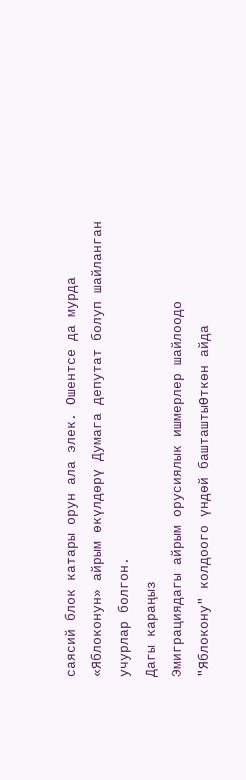саясий блок катары орун ала элек. Ошентсе да мурда «Яблоконун» айрым өкүлдөрү Думага депутат болуп шайланган учурлар болгон.
Дагы караңыз
Эмиграциядагы айрым орусиялык ишмерлер шайлоодо "Яблокону" колдоого үндөй башташтыӨткөн айда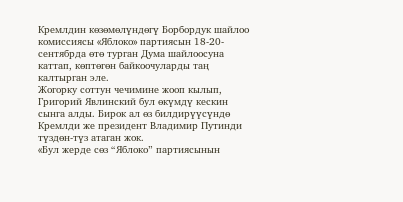Кремлдин көзөмөлүндөгү Борбордук шайлоо комиссиясы «Яблоко» партиясын 18-20-сентябрда өтө турган Дума шайлоосуна каттап, көптөгөн байкоочуларды таң калтырган эле.
Жогорку соттун чечимине жооп кылып, Григорий Явлинский бул өкүмдү кескин сынга алды. Бирок ал өз билдирүүсүндө Кремлди же президент Владимир Путинди түздөн-түз атаган жок.
«Бул жерде сөз “Яблоко” партиясынын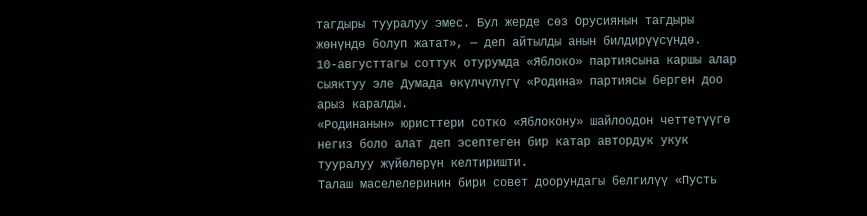тагдыры тууралуу эмес. Бул жерде сөз Орусиянын тагдыры жөнүндө болуп жатат», — деп айтылды анын билдирүүсүндө.
10-августтагы соттук отурумда «Яблоко» партиясына каршы алар сыяктуу эле Думада өкүлчүлүгү «Родина» партиясы берген доо арыз каралды.
«Родинанын» юристтери сотко «Яблокону» шайлоодон четтетүүгө негиз боло алат деп эсептеген бир катар автордук укук тууралуу жүйөлөрүн келтиришти.
Талаш маселелеринин бири совет доорундагы белгилүү «Пусть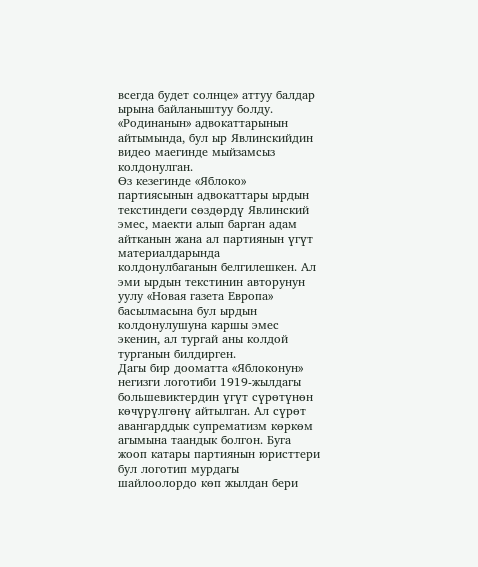всегда будет солнце» аттуу балдар ырына байланыштуу болду. «Родинанын» адвокаттарынын айтымында, бул ыр Явлинскийдин видео маегинде мыйзамсыз колдонулган.
Өз кезегинде «Яблоко» партиясынын адвокаттары ырдын текстиндеги сөздөрдү Явлинский эмес, маекти алып барган адам айтканын жана ал партиянын үгүт материалдарында колдонулбаганын белгилешкен. Ал эми ырдын текстинин авторунун уулу «Новая газета Европа» басылмасына бул ырдын колдонулушуна каршы эмес экенин, ал тургай аны колдой турганын билдирген.
Дагы бир дооматта «Яблоконун» негизги логотиби 1919-жылдагы большевиктердин үгүт сүрөтүнөн көчүрүлгөнү айтылган. Ал сүрөт авангарддык супрематизм көркөм агымына таандык болгон. Буга жооп катары партиянын юристтери бул логотип мурдагы шайлоолордо көп жылдан бери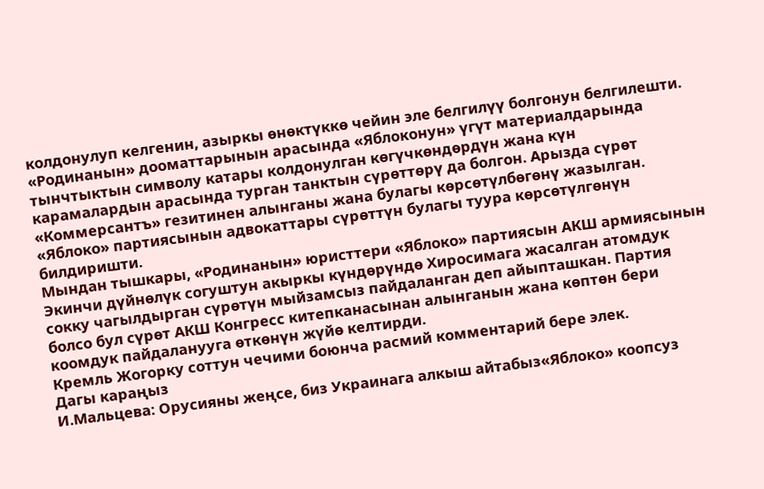колдонулуп келгенин, азыркы өнөктүккө чейин эле белгилүү болгонун белгилешти.
«Родинанын» дооматтарынын арасында «Яблоконун» үгүт материалдарында тынчтыктын символу катары колдонулган көгүчкөндөрдүн жана күн карамалардын арасында турган танктын сүрөттөрү да болгон. Арызда сүрөт «Коммерсантъ» гезитинен алынганы жана булагы көрсөтүлбөгөнү жазылган. «Яблоко» партиясынын адвокаттары сүрөттүн булагы туура көрсөтүлгөнүн билдиришти.
Мындан тышкары, «Родинанын» юристтери «Яблоко» партиясын АКШ армиясынын Экинчи дүйнөлүк согуштун акыркы күндөрүндө Хиросимага жасалган атомдук сокку чагылдырган сүрөтүн мыйзамсыз пайдаланган деп айыпташкан. Партия болсо бул сүрөт АКШ Конгресс китепканасынан алынганын жана көптөн бери коомдук пайдаланууга өткөнүн жүйө келтирди.
Кремль Жогорку соттун чечими боюнча расмий комментарий бере элек.
Дагы караңыз
И.Мальцева: Орусияны жеңсе, биз Украинага алкыш айтабыз«Яблоко» коопсуз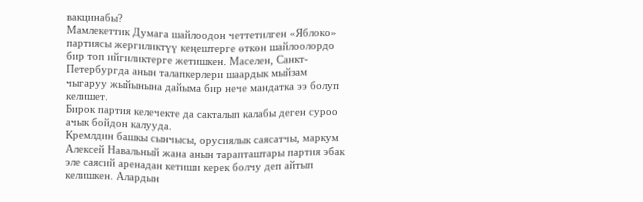вакцинабы?
Мамлекеттик Думага шайлоодон четтетилген «Яблоко» партиясы жергиликтүү кеңештерге өткөн шайлоолордо бир топ ийгиликтерге жетишкен. Маселен, Санкт-Петербургда анын талапкерлери шаардык мыйзам чыгаруу жыйынына дайыма бир нече мандатка ээ болуп келишет.
Бирок партия келечекте да сакталып калабы деген суроо ачык бойдон калууда.
Кремлдин башкы сынчысы, орусиялык саясатчы, маркум Алексей Навальный жана анын тарапташтары партия эбак эле саясий аренадан кетиши керек болчу деп айтып келишкен. Алардын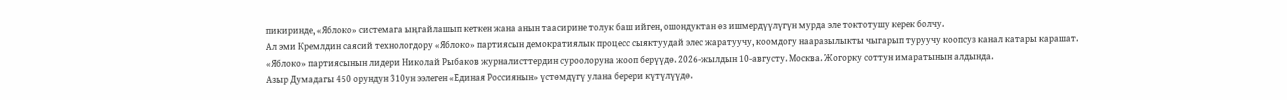пикиринде, «Яблоко» системага ыңгайлашып кеткен жана анын таасирине толук баш ийген, ошондуктан өз ишмердүүлүгүн мурда эле токтотушу керек болчу.
Ал эми Кремлдин саясий технологдору «Яблоко» партиясын демократиялык процесс сыяктуудай элес жаратуучу, коомдогу нааразылыкты чыгарып туруучу коопсуз канал катары карашат.
«Яблоко» партиясынын лидери Николай Рыбаков журналисттердин суроолоруна жооп берүүдө. 2026-жылдын 10-августу. Москва. Жогорку соттун имаратынын алдында.
Азыр Думадагы 450 орундун 310ун ээлеген «Единая Россиянын» үстөмдүгү улана берери күтүлүүдө.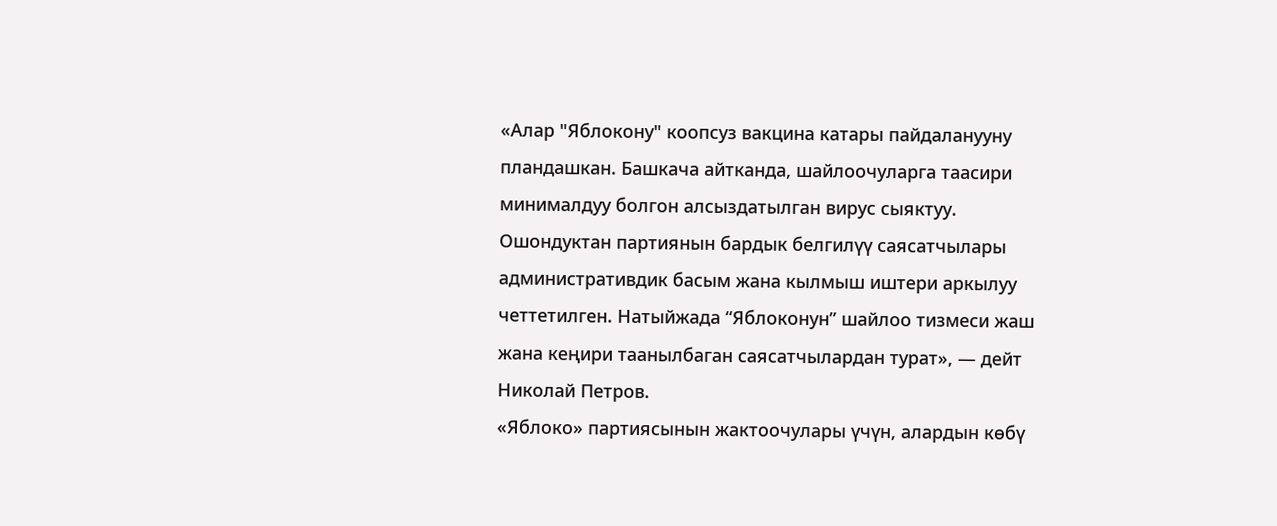«Алар "Яблокону" коопсуз вакцина катары пайдаланууну пландашкан. Башкача айтканда, шайлоочуларга таасири минималдуу болгон алсыздатылган вирус сыяктуу. Ошондуктан партиянын бардык белгилүү саясатчылары административдик басым жана кылмыш иштери аркылуу четтетилген. Натыйжада “Яблоконун” шайлоо тизмеси жаш жана кеңири таанылбаган саясатчылардан турат», — дейт Николай Петров.
«Яблоко» партиясынын жактоочулары үчүн, алардын көбү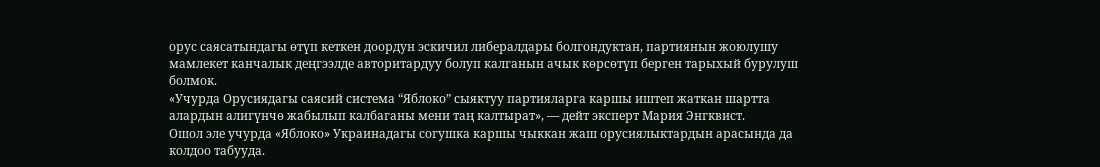орус саясатындагы өтүп кеткен доордун эскичил либералдары болгондуктан, партиянын жоюлушу мамлекет канчалык деңгээлде авторитардуу болуп калганын ачык көрсөтүп берген тарыхый бурулуш болмок.
«Учурда Орусиядагы саясий система “Яблоко” сыяктуу партияларга каршы иштеп жаткан шартта алардын алигүнчө жабылып калбаганы мени таң калтырат», — дейт эксперт Мария Энгквист.
Ошол эле учурда «Яблоко» Украинадагы согушка каршы чыккан жаш орусиялыктардын арасында да колдоо табууда.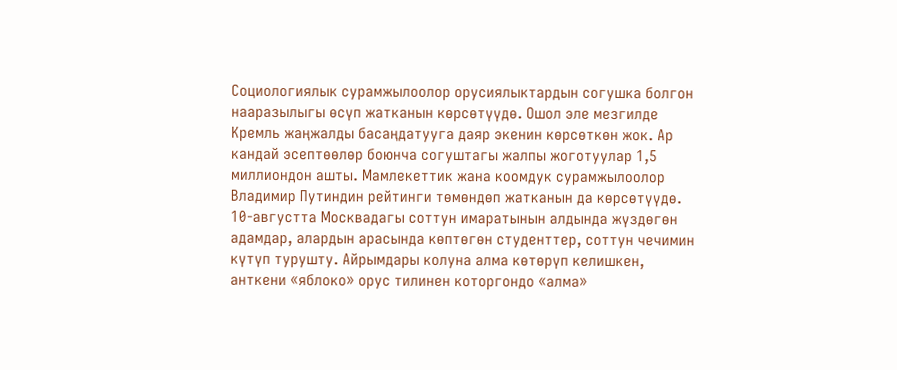Социологиялык сурамжылоолор орусиялыктардын согушка болгон нааразылыгы өсүп жатканын көрсөтүүдө. Ошол эле мезгилде Кремль жаңжалды басаңдатууга даяр экенин көрсөткөн жок. Ар кандай эсептөөлөр боюнча согуштагы жалпы жоготуулар 1,5 миллиондон ашты. Мамлекеттик жана коомдук сурамжылоолор Владимир Путиндин рейтинги төмөндөп жатканын да көрсөтүүдө.
10-августта Москвадагы соттун имаратынын алдында жүздөгөн адамдар, алардын арасында көптөгөн студенттер, соттун чечимин күтүп турушту. Айрымдары колуна алма көтөрүп келишкен, анткени «яблоко» орус тилинен которгондо «алма»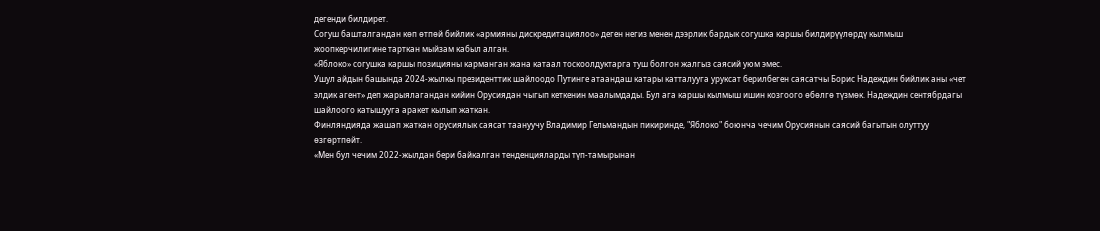дегенди билдирет.
Согуш башталгандан көп өтпөй бийлик «армияны дискредитациялоо» деген негиз менен дээрлик бардык согушка каршы билдирүүлөрдү кылмыш жоопкерчилигине тарткан мыйзам кабыл алган.
«Яблоко» согушка каршы позицияны карманган жана катаал тоскоолдуктарга туш болгон жалгыз саясий уюм эмес.
Ушул айдын башында 2024-жылкы президенттик шайлоодо Путинге атаандаш катары катталууга уруксат берилбеген саясатчы Борис Надеждин бийлик аны «чет элдик агент» деп жарыялагандан кийин Орусиядан чыгып кеткенин маалымдады. Бул ага каршы кылмыш ишин козгоого өбөлгө түзмөк. Надеждин сентябрдагы шайлоого катышууга аракет кылып жаткан.
Финляндияда жашап жаткан орусиялык саясат таануучу Владимир Гельмандын пикиринде, "Яблоко" боюнча чечим Орусиянын саясий багытын олуттуу өзгөртпөйт.
«Мен бул чечим 2022-жылдан бери байкалган тенденцияларды түп-тамырынан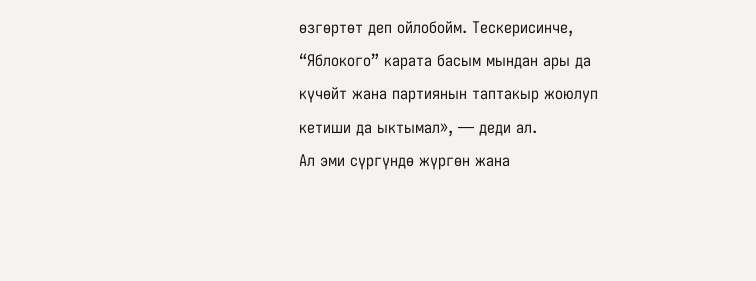өзгөртөт деп ойлобойм. Тескерисинче, “Яблокого” карата басым мындан ары да күчөйт жана партиянын таптакыр жоюлуп кетиши да ыктымал», — деди ал.
Ал эми сүргүндө жүргөн жана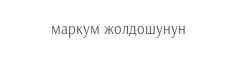маркум жолдошунун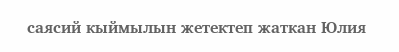саясий кыймылын жетектеп жаткан Юлия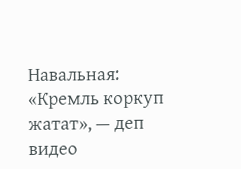Навальная:
«Кремль коркуп жатат», — деп видео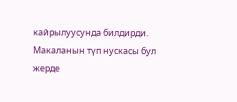кайрылуусунда билдирди.
Макаланын түп нускасы бул жерде